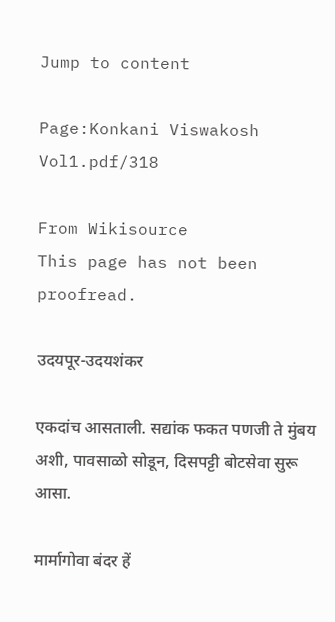Jump to content

Page:Konkani Viswakosh Vol1.pdf/318

From Wikisource
This page has not been proofread.

उदयपूर-उदयशंकर

एकदांच आसताली. सद्यांक फकत पणजी ते मुंबय अशी, पावसाळो सोडून, दिसपट्टी बोटसेवा सुरू आसा.

मार्मागोवा बंदर हें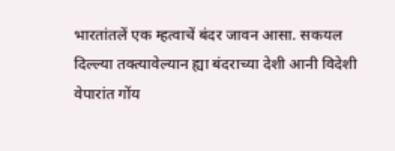भारतांतलें एक म्हत्वाचें बंदर जावन आसा. सकयल दिल्ल्या तक्त्यावेल्यान ह्या बंदराच्या देशी आनी विदेशी वेपारांत गोंय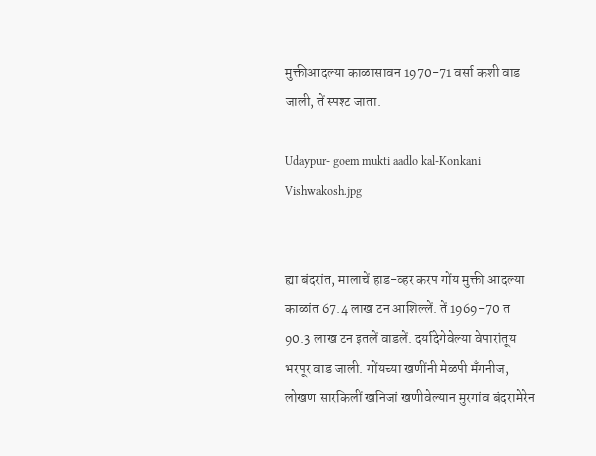मुक्तीआदल्या काळासावन 1970-71 वर्सा कशी वाड जाली, तें स्पश्ट जाता.

Udaypur- goem mukti aadlo kal-Konkani Vishwakosh.jpg


ह्या बंदरांत, मालाचें हाड-व्हर करप गोंय मुक्ती आदल्या काळांत 67.4 लाख टन आशिल्लें. तें 1969-70 त 90.3 लाख टन इतलें वाडलें. दर्यादेगेवेल्या वेपारांतूय भरपूर वाड जाली. गोंयच्या खणींनी मेळपी मँगनीज, लोखण सारकिलीं खनिजां खणीवेल्यान मुरगांव बंदरामेरेन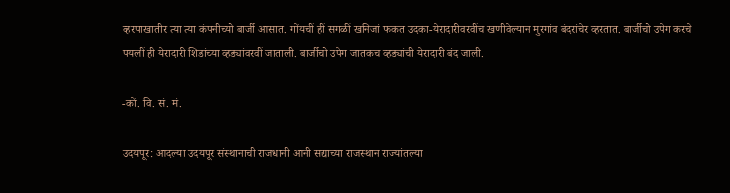व्हरपाखातीर त्या त्या कंपनीच्यो बार्जी आसात. गोंयचीं हीं सगळीं खनिजां फकत उदका-येरादारीवरवींच खणीवेल्यान मुरगांव बंदरांचेर व्हरतात. बार्जीचो उपेग करचे पयलीं ही येरादारी शिडांच्या व्हड्यांवरवीं जाताली. बार्जीचो उपेग जातकच व्हड्यांची येरादारी बंद जाली.

-कों. वि. सं. मं.

उदयपूर: आदल्या उदयपूर संस्थानाची राजधानी आनी सद्याच्या राजस्थान राज्यांतल्या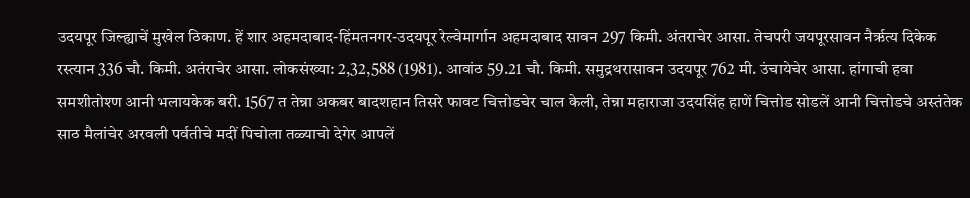उदयपूर जिल्ह्याचें मुखेल ठिकाण. हें शार अहमदाबाद-हिंमतनगर-उदयपूर रेल्वेमार्गान अहमदाबाद सावन 297 किमी. अंतराचेर आसा. तेचपरी जयपूरसावन नैर्ऋत्य दिकेक रस्त्यान 336 चौ. किमी. अतंराचेर आसा. लोकसंख्या: 2,32,588 (1981). आवांठ 59.21 चौ. किमी. समुद्रथरासावन उदयपूर 762 मी. उंचायेचेर आसा. हांगाची हवा समशीतोश्ण आनी भलायकेक बरी. 1567 त तेन्ना अकबर बादशहान तिसरे फावट चित्तोडचेर चाल केली, तेन्ना महाराजा उदयसिंह हाणें चित्तोड सोडलें आनी चित्तोडचे अस्तंतेक साठ मैलांचेर अरवली पर्वतीचे मदीं पिचोला तळ्याचो देगेर आपलें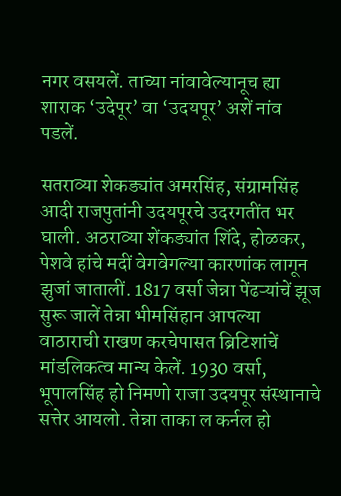नगर वसयलें. ताच्या नांवावेल्यानूच ह्या शाराक ‘उदेपूर’ वा ‘उदयपूर’ अशें नांव पडलें.

सतराव्या शेकड्यांत अमरसिंह, संग्रामसिंह आदी राजपुतांनी उदयपूरचे उदरगतींत भर घाली. अठराव्या शेंकड्यांत शिंदे, होळकर, पेशवे हांचे मदीं वेगवेगल्या कारणांक लागून झुजां जातालीं. 1817 वर्सा जेन्ना पेंढऱ्यांचें झूज सुरू जालें तेन्ना भीमसिंहान आपल्या वाठाराची राखण करचेपासत ब्रिटिशांचें मांडलिकत्व मान्य केलें. 1930 वर्सा, भूपालसिंह हो निमणो राजा उदयपूर संस्थानाचे सत्तेर आयलो. तेन्ना ताका ल कर्नल हो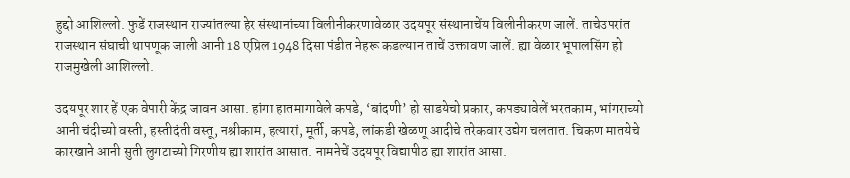हुद्दो आशिल्लो. फुडें राजस्थान राज्यांतल्या हेर संस्थानांच्या विलीनीकरणावेळार उदयपूर संस्थानाचेंय विलीनीकरण जालें. ताचेउपरांत राजस्थान संघाची थापणूक जाली आनी 18 एप्रिल 1948 दिसा पंडीत नेहरू कडल्यान ताचें उक्तावण जालें. ह्या वेळार भूपालसिंग हो राजमुखेली आशिल्लो.

उदयपूर शार हें एक वेपारी केंद्र जावन आसा. हांगा हातमागावेले कपडे, ‘बांदणी’ हो साडयेचो प्रकार, कपड्यावेलें भरतकाम, भांगराच्यो आनी चंदीच्यो वस्ती, हस्तीदंती वस्तू, नश्रीकाम, हत्यारां, मूर्ती, कपडे, लांकडी खेळणू आदीचे तरेकवार उद्येग चलतात. चिकण मातयेचे कारखाने आनी सुती लुगटाच्यो गिरणीय ह्या शारांत आसात. नामनेचें उदयपूर विद्यापीठ ह्या शारांत आसा.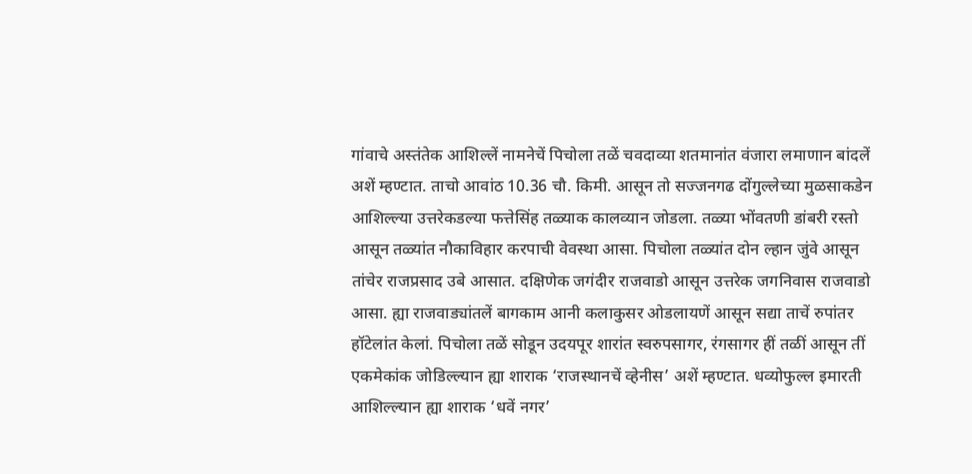गांवाचे अस्तंतेक आशिल्लें नामनेचें पिचोला तळें चवदाव्या शतमानांत वंजारा लमाणान बांदलें अशें म्हण्टात. ताचो आवांठ 10.36 चौ. किमी. आसून तो सज्जनगढ दोंगुल्लेच्या मुळसाकडेन आशिल्ल्या उत्तरेकडल्या फत्तेसिंह तळ्याक कालव्यान जोडला. तळ्या भोंवतणी डांबरी रस्तो आसून तळ्यांत नौकाविहार करपाची वेवस्था आसा. पिचोला तळ्यांत दोन ल्हान जुंवे आसून तांचेर राजप्रसाद उबे आसात. दक्षिणेक जगंदीर राजवाडो आसून उत्तरेक जगनिवास राजवाडो आसा. ह्या राजवाड्यांतलें बागकाम आनी कलाकुसर ओडलायणें आसून सद्या ताचें रुपांतर हॉटेलांत केलां. पिचोला तळें सोडून उदयपूर शारांत स्वरुपसागर, रंगसागर हीं तळीं आसून तीं एकमेकांक जोडिल्ल्यान ह्या शाराक ‘राजस्थानचें व्हेनीस’ अशें म्हण्टात. धव्योफुल्ल इमारती आशिल्ल्यान ह्या शाराक ‘धवें नगर’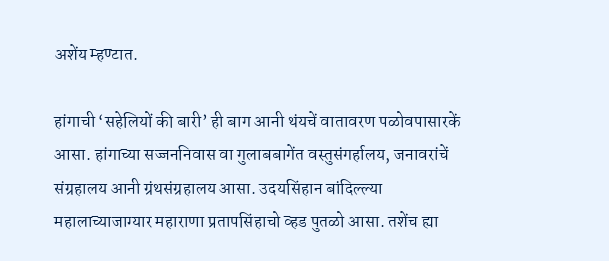अशेंय म्हण्टात.

हांगाची ‘सहेलियों की बारी’ ही बाग आनी थंयचें वातावरण पळोवपासारकें आसा. हांगाच्या सज्जननिवास वा गुलाबबागेंत वस्तुसंगर्हालय, जनावरांचें संग्रहालय आनी ग्रंथसंग्रहालय आसा. उदयसिंहान बांदिल्ल्या महालाच्याजाग्यार महाराणा प्रतापसिंहाचो व्हड पुतळो आसा. तशेंच ह्या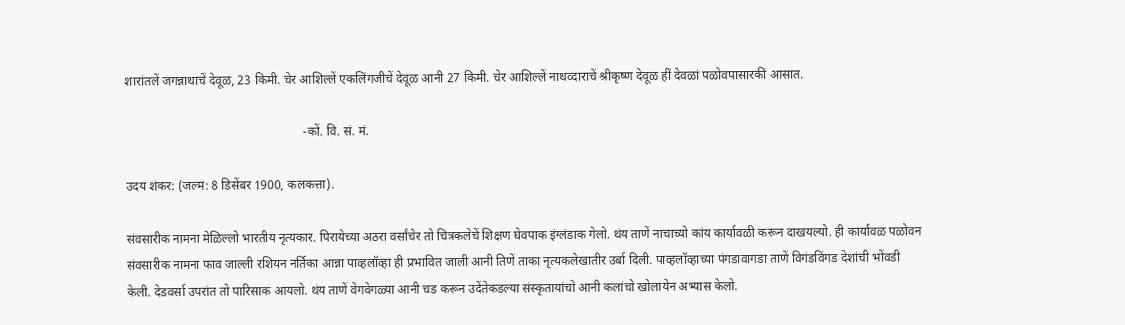शारांतलें जगन्नाथाचें देवूळ, 23 किमी. चेर आशिल्लें एकलिंगजीचें देवूळ आनी 27 किमी. चेर आशिल्लें नाथव्दाराचें श्रीकृष्ण देवूळ हीं देवळां पळोवपासारकीं आसात.

                                                         -कों. वि. सं. मं.

उदय शंकर: (जल्म: 8 डिसेंबर 1900, कलकत्ता).

संवसारीक नामना मेळिल्लो भारतीय नृत्यकार. पिरायेच्या अठरा वर्सांचेर तो चित्रकलेचें शिक्षण घेवपाक इंग्लंडाक गेलो. थंय ताणें नाचाच्यो कांय कार्यावळी करून दाखयल्यो. ही कार्यावळ पळोवन संवसारीक नामना फाव जाल्ली रशियन नर्तिका आन्ना पाव्हलॉव्हा ही प्रभावित जाली आनी तिणें ताका नृत्यकलेखातीर उर्बा दिली. पाव्हलॉव्हाच्या पंगडावागडा ताणें विगंडविंगड देशांची भोंवडी केली. देडवर्सा उपरांत तो पारिसाक आयलो. थंय ताणें वेगवेगळ्या आनी चड करून उदेंतेकडल्या संस्कृतायांचो आनी कलांचो खोलायेन अभ्यास केलो.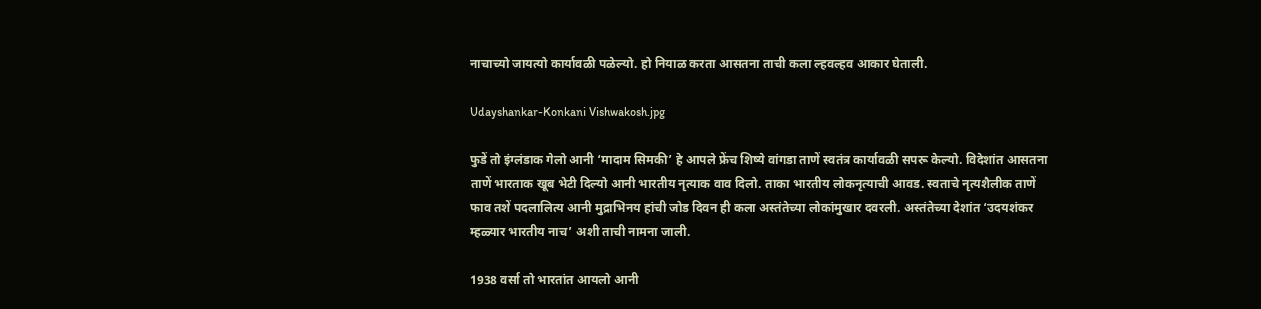नाचाच्यो जायत्यो कार्यावळी पळेल्यो. हो नियाळ करता आसतना ताची कला ल्हवल्हव आकार घेताली.

Udayshankar-Konkani Vishwakosh.jpg

फुडें तो इंग्लंडाक गेलो आनी ‘मादाम सिमकी’ हे आपले फ्रेंच शिष्ये वांगडा ताणें स्वतंत्र कार्यावळी सपरू केल्यो. विदेशांत आसतना ताणें भारताक खूब भेटी दिल्यो आनी भारतीय नृत्याक वाव दिलो. ताका भारतीय लोकनृत्याची आवड. स्वताचे नृत्यशैलीक ताणें फाव तशें पदलालित्य आनी मुद्राभिनय हांची जोड दिवन ही कला अस्तंतेच्या लोकांमुखार दवरली. अस्तंतेच्या देशांत ‘उदयशंकर म्हळ्यार भारतीय नाच’ अशी ताची नामना जाली.

1938 वर्सा तो भारतांत आयलो आनी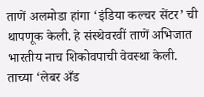ताणें अलमोडा हांगा ‘इंडिया कल्चर सेंटर’ ची थापणूक केली. हे संस्थेवरवीं ताणें अभिजात भारतीय नाच शिकोवपाची वेवस्था केली. ताच्या ‘लेबर अँड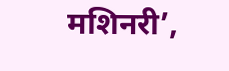मशिनरी’,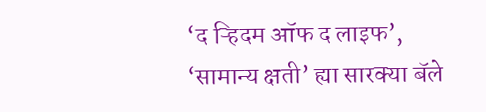‘द ऱ्हिदम ऑफ द लाइफ’, ‘सामान्य क्षती’ ह्या सारक्या बॅले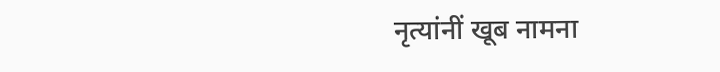नृत्यांनीं खूब नामना